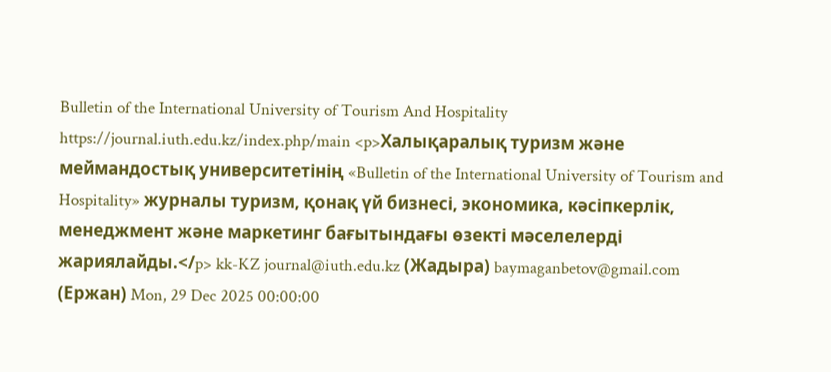Bulletin of the International University of Tourism And Hospitality https://journal.iuth.edu.kz/index.php/main <p>Халықаралық туризм және меймандостық университетінің «Bulletin of the International University of Tourism and Hospitality» журналы туризм, қонақ үй бизнесі, экономика, кәсіпкерлік, менеджмент және маркетинг бағытындағы өзекті мәселелерді жариялайды.</p> kk-KZ journal@iuth.edu.kz (Жадыра) baymaganbetov@gmail.com (Ержан) Mon, 29 Dec 2025 00:00:00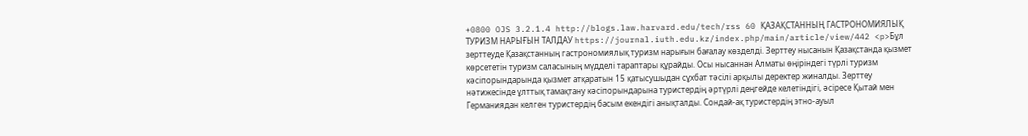+0800 OJS 3.2.1.4 http://blogs.law.harvard.edu/tech/rss 60 ҚАЗАҚСТАННЫҢ ГАСТРОНОМИЯЛЫҚ ТУРИЗМ НАРЫҒЫН ТАЛДАУ https://journal.iuth.edu.kz/index.php/main/article/view/442 <p>Бұл зерттеуде Қазақстанның гастрономиялық туризм нарығын бағалау көзделді. Зерттеу нысанын Қазақстанда қызмет көрсететін туризм саласының мүдделі тараптары құрайды. Осы нысаннан Алматы өңіріндегі түрлі туризм кәсіпорындарында қызмет атқаратын 15 қатысушыдан сұхбат тәсілі арқылы деректер жиналды. Зерттеу нәтижесінде ұлттық тамақтану кәсіпорындарына туристердің әртүрлі деңгейде келетіндігі, әсіресе Қытай мен Германиядан келген туристердің басым екендігі анықталды. Сондай-ақ туристердің этно-ауыл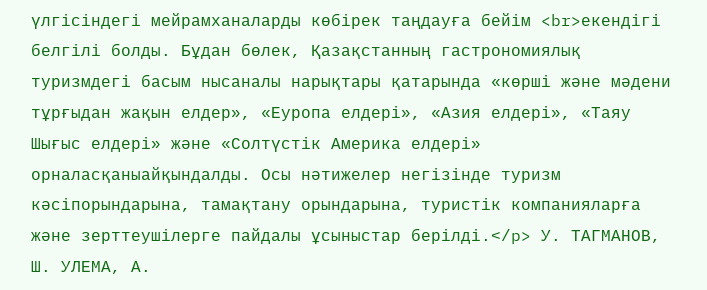үлгісіндегі мейрамханаларды көбірек таңдауға бейім <br>екендігі белгілі болды. Бұдан бөлек, Қазақстанның гастрономиялық туризмдегі басым нысаналы нарықтары қатарында «көрші және мәдени тұрғыдан жақын елдер», «Еуропа елдері», «Азия елдері», «Таяу Шығыс елдері» және «Солтүстік Америка елдері» орналасқаныайқындалды. Осы нәтижелер негізінде туризм кәсіпорындарына, тамақтану орындарына, туристік компанияларға және зерттеушілерге пайдалы ұсыныстар берілді.</p> У. ТАГМАНОВ, Ш. УЛЕМА, А.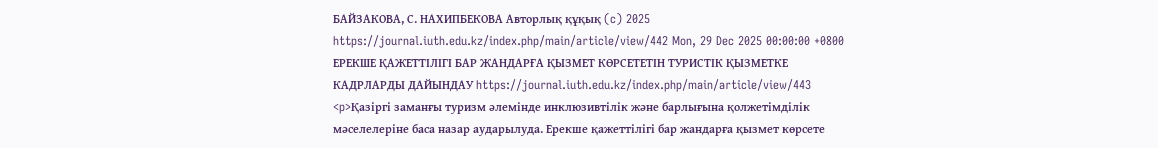БАЙЗАКОВА, С. НАХИПБЕКОВА Авторлық құқық (c) 2025 https://journal.iuth.edu.kz/index.php/main/article/view/442 Mon, 29 Dec 2025 00:00:00 +0800 ЕРЕКШЕ ҚАЖЕТТІЛІГІ БАР ЖАНДАРҒА ҚЫЗМЕТ КӨРСЕТЕТІН ТУРИСТІК ҚЫЗМЕТКЕ КАДРЛАРДЫ ДАЙЫНДАУ https://journal.iuth.edu.kz/index.php/main/article/view/443 <p>Қазіргі заманғы туризм әлемінде инклюзивтілік және барлығына қолжетімділік мәселелеріне баса назар аударылуда. Ерекше қажеттілігі бар жандарға қызмет көрсете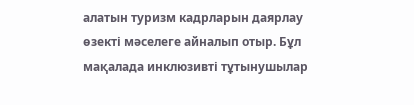алатын туризм кадрларын даярлау өзекті мәселеге айналып отыр. Бұл мақалада инклюзивті тұтынушылар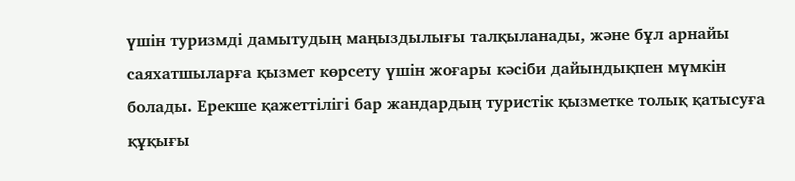үшін туризмді дамытудың маңыздылығы талқыланады, және бұл арнайы саяхатшыларға қызмет көрсету үшін жоғары кәсіби дайындықпен мүмкін болады. Ерекше қажеттілігі бар жандардың туристік қызметке толық қатысуға құқығы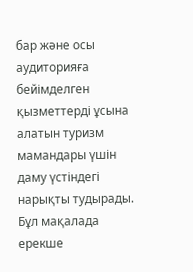бар және осы аудиторияға бейімделген қызметтерді ұсына алатын туризм мамандары үшін даму үстіндегі нарықты тудырады. Бұл мақалада ерекше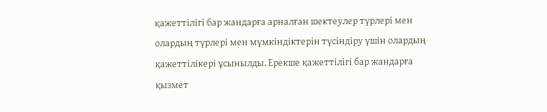қажеттілігі бар жандарға арналған шектеулер түрлері мен олардың түрлері мен мүмкіндіктерін түсіндіру үшін олардың қажеттілікері ұсынылды. Ерекше қажеттілігі бар жандарға қызмет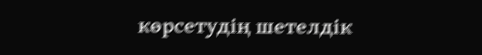көрсетудің шетелдік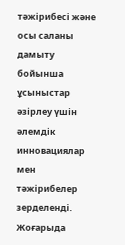тәжірибесі және осы саланы дамыту бойынша ұсыныстар әзірлеу үшін әлемдік инновациялар мен тәжірибелер зерделенді. Жоғарыда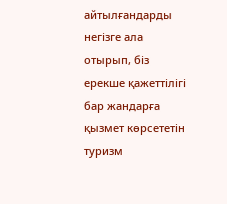айтылғандарды негізге ала отырып, біз ерекше қажеттілігі бар жандарға қызмет көрсететін туризм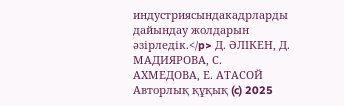индустриясындакадрларды дайындау жолдарын әзірледік.</p> Д. ӘЛІКЕН, Д. МАДИЯРОВА, С. АХМЕДОВА, Е. АТАСОЙ Авторлық құқық (c) 2025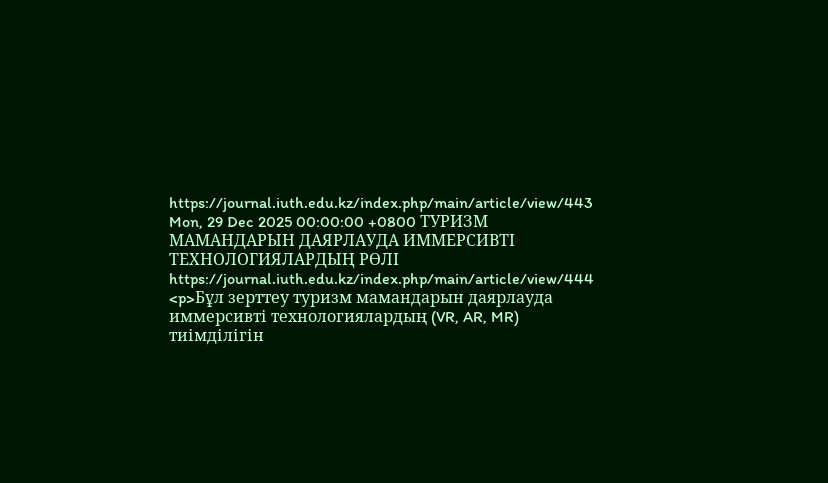https://journal.iuth.edu.kz/index.php/main/article/view/443 Mon, 29 Dec 2025 00:00:00 +0800 ТУРИЗМ МАМАНДАРЫН ДАЯРЛАУДА ИММЕРСИВТІ ТЕХНОЛОГИЯЛАРДЫҢ РӨЛІ https://journal.iuth.edu.kz/index.php/main/article/view/444 <p>Бұл зерттеу туризм мамандарын даярлауда иммерсивті технологиялардың (VR, AR, MR) тиімділігін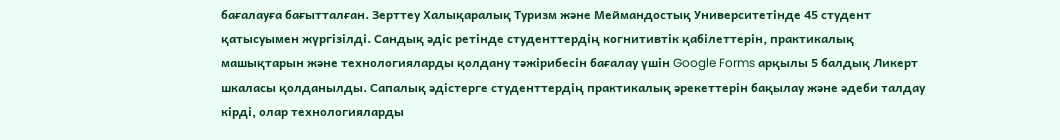бағалауға бағытталған. Зерттеу Халықаралық Туризм және Меймандостық Университетінде 45 студент қатысуымен жүргізілді. Сандық әдіс ретінде студенттердің когнитивтік қабілеттерін, практикалық машықтарын және технологияларды қолдану тәжірибесін бағалау үшін Google Forms арқылы 5 балдық Ликерт шкаласы қолданылды. Сапалық әдістерге студенттердің практикалық әрекеттерін бақылау және әдеби талдау кірді, олар технологияларды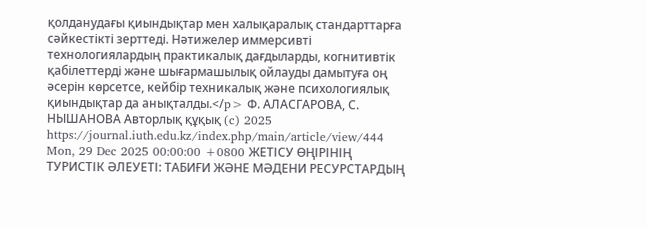қолданудағы қиындықтар мен халықаралық стандарттарға сәйкестікті зерттеді. Нәтижелер иммерсивті технологиялардың практикалық дағдыларды, когнитивтік қабілеттерді және шығармашылық ойлауды дамытуға оң әсерін көрсетсе, кейбір техникалық және психологиялық қиындықтар да анықталды.</p> Ф. АЛАСГАРОВА, С. НЫШАНОВА Авторлық құқық (c) 2025 https://journal.iuth.edu.kz/index.php/main/article/view/444 Mon, 29 Dec 2025 00:00:00 +0800 ЖЕТІСУ ӨҢІРІНІҢ ТУРИСТІК ӘЛЕУЕТІ: ТАБИҒИ ЖӘНЕ МӘДЕНИ РЕСУРСТАРДЫҢ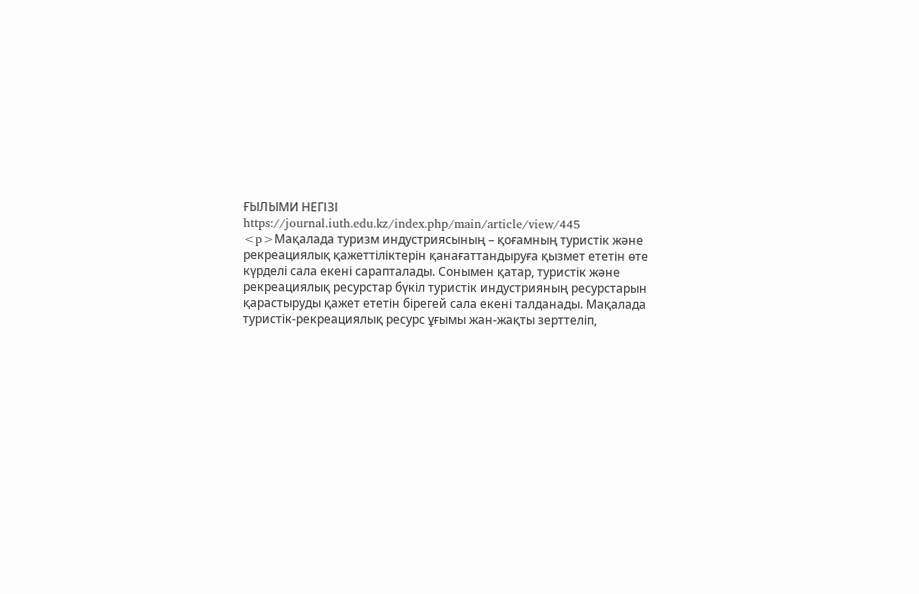ҒЫЛЫМИ НЕГІЗІ https://journal.iuth.edu.kz/index.php/main/article/view/445 <p>Мақалада туризм индустриясының – қоғамның туристік және рекреациялық қажеттіліктерін қанағаттандыруға қызмет ететін өте күрделі сала екені сарапталады. Сонымен қатар, туристік және рекреациялық ресурстар бүкіл туристік индустрияның ресурстарын қарастыруды қажет ететін бірегей сала екені талданады. Мақалада туристік-рекреациялық ресурс ұғымы жан-жақты зерттеліп,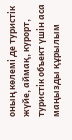оның көлемі де туристік жүйе, аймақ, курорт, туристік объект үшін аса маңызды құрылым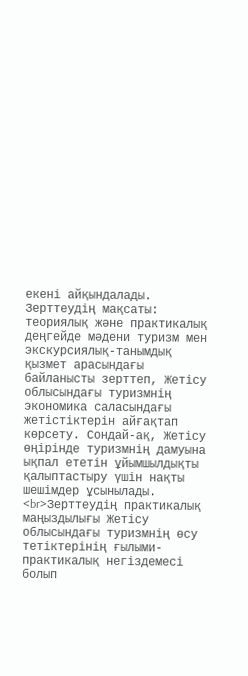екені айқындалады. Зерттеудің мақсаты: теориялық және практикалық деңгейде мәдени туризм мен экскурсиялық-танымдық қызмет арасындағы байланысты зерттеп, Жетісу облысындағы туризмнің экономика саласындағы жетістіктерін айғақтап көрсету. Сондай-ақ, Жетісу өңірінде туризмнің дамуына ықпал ететін ұйымшылдықты қалыптастыру үшін нақты шешімдер ұсынылады. <br>Зерттеудің практикалық маңыздылығы Жетісу облысындағы туризмнің өсу тетіктерінің ғылыми-практикалық негіздемесі болып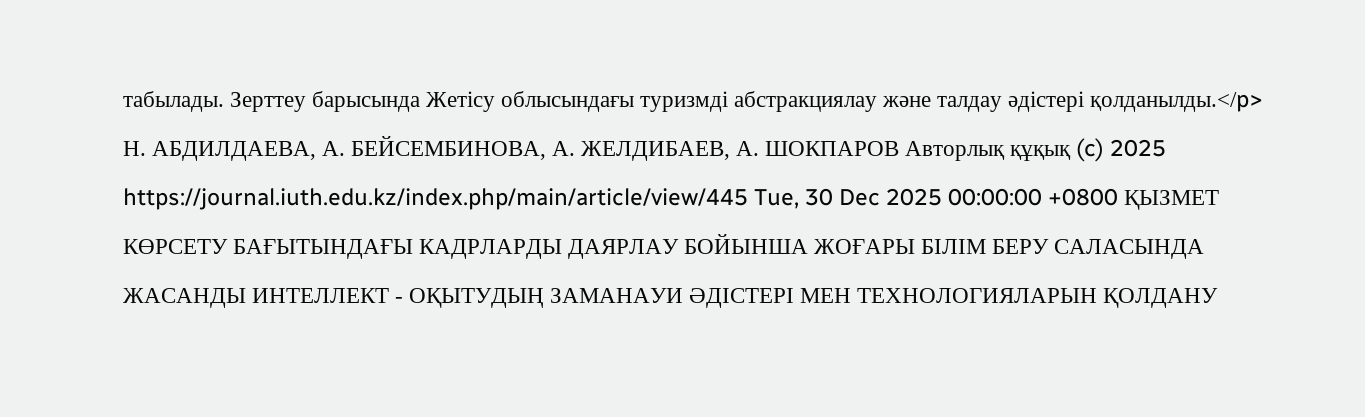табылады. Зерттеу барысында Жетісу облысындағы туризмді абстракциялау және талдау әдістері қолданылды.</p> Н. АБДИЛДАЕВА, А. БЕЙСЕМБИНОВА, А. ЖЕЛДИБАЕВ, А. ШОКПАРОВ Авторлық құқық (c) 2025 https://journal.iuth.edu.kz/index.php/main/article/view/445 Tue, 30 Dec 2025 00:00:00 +0800 ҚЫЗМЕТ КӨРСЕТУ БАҒЫТЫНДАҒЫ КАДРЛАРДЫ ДАЯРЛАУ БОЙЫНША ЖОҒАРЫ БІЛІМ БЕРУ САЛАСЫНДА ЖАСАНДЫ ИНТЕЛЛЕКТ - ОҚЫТУДЫҢ ЗАМАНАУИ ӘДІСТЕРІ МЕН ТЕХНОЛОГИЯЛАРЫН ҚОЛДАНУ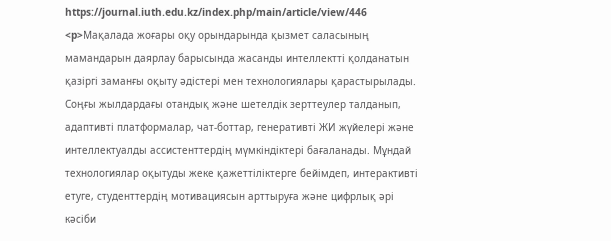https://journal.iuth.edu.kz/index.php/main/article/view/446 <p>Мақалада жоғары оқу орындарында қызмет саласының мамандарын даярлау барысында жасанды интеллектті қолданатын қазіргі заманғы оқыту әдістері мен технологиялары қарастырылады. Соңғы жылдардағы отандық және шетелдік зерттеулер талданып, адаптивті платформалар, чат-боттар, генеративті ЖИ жүйелері және интеллектуалды ассистенттердің мүмкіндіктері бағаланады. Мұндай технологиялар оқытуды жеке қажеттіліктерге бейімдеп, интерактивті етуге, студенттердің мотивациясын арттыруға және цифрлық әрі кәсіби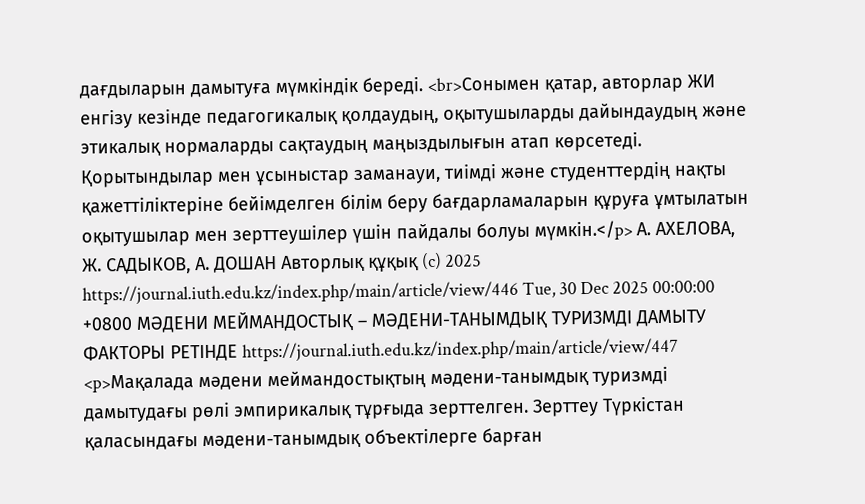дағдыларын дамытуға мүмкіндік береді. <br>Сонымен қатар, авторлар ЖИ енгізу кезінде педагогикалық қолдаудың, оқытушыларды дайындаудың және этикалық нормаларды сақтаудың маңыздылығын атап көрсетеді. Қорытындылар мен ұсыныстар заманауи, тиімді және студенттердің нақты қажеттіліктеріне бейімделген білім беру бағдарламаларын құруға ұмтылатын оқытушылар мен зерттеушілер үшін пайдалы болуы мүмкін.</p> А. АХЕЛОВА, Ж. САДЫКОВ, А. ДОШАН Авторлық құқық (c) 2025 https://journal.iuth.edu.kz/index.php/main/article/view/446 Tue, 30 Dec 2025 00:00:00 +0800 МӘДЕНИ МЕЙМАНДОСТЫҚ – МӘДЕНИ-ТАНЫМДЫҚ ТУРИЗМДІ ДАМЫТУ ФАКТОРЫ РЕТІНДЕ https://journal.iuth.edu.kz/index.php/main/article/view/447 <p>Мақалада мәдени меймандостықтың мәдени-танымдық туризмді дамытудағы рөлі эмпирикалық тұрғыда зерттелген. Зерттеу Түркістан қаласындағы мәдени-танымдық объектілерге барған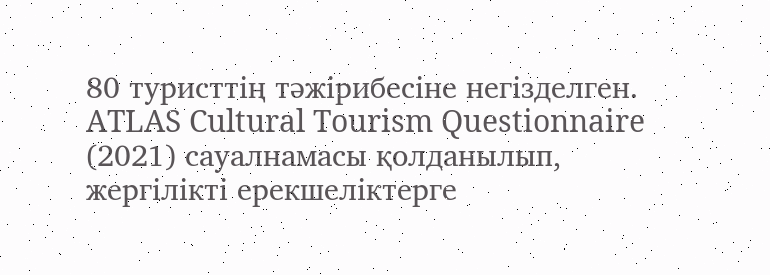80 туристтің тәжірибесіне негізделген. ATLAS Cultural Tourism Questionnaire (2021) сауалнамасы қолданылып, жергілікті ерекшеліктерге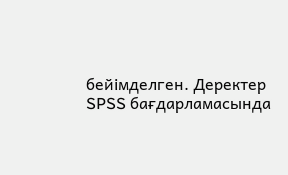бейімделген. Деректер SPSS бағдарламасында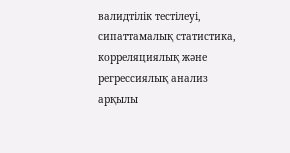валидтілік тестілеуі, сипаттамалық статистика, корреляциялық және регрессиялық анализ арқылы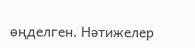өңделген. Нәтижелер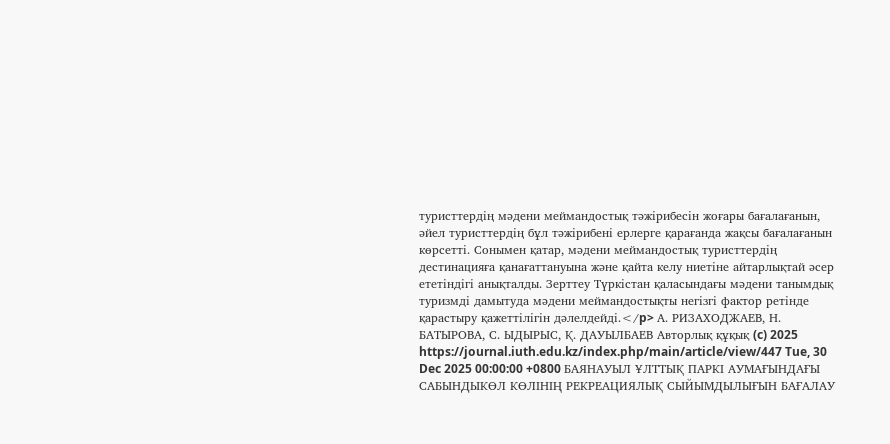туристтердің мәдени меймандостық тәжірибесін жоғары бағалағанын, әйел туристтердің бұл тәжірибені ерлерге қарағанда жақсы бағалағанын көрсетті. Сонымен қатар, мәдени меймандостық туристтердің дестинацияға қанағаттануына және қайта келу ниетіне айтарлықтай әсер ететіндігі анықталды. Зерттеу Түркістан қаласындағы мәдени танымдық туризмді дамытуда мәдени меймандостықты негізгі фактор ретінде қарастыру қажеттілігін дәлелдейді.</p> А. РИЗАХОДЖАЕВ, Н. БАТЫРОВА, С. ЫДЫРЫС, Қ. ДАУЫЛБАЕВ Авторлық құқық (c) 2025 https://journal.iuth.edu.kz/index.php/main/article/view/447 Tue, 30 Dec 2025 00:00:00 +0800 БАЯНАУЫЛ ҰЛТТЫҚ ПАРКІ АУМАҒЫНДАҒЫ САБЫНДЫКӨЛ КӨЛІНІҢ РЕКРЕАЦИЯЛЫҚ СЫЙЫМДЫЛЫҒЫН БАҒАЛАУ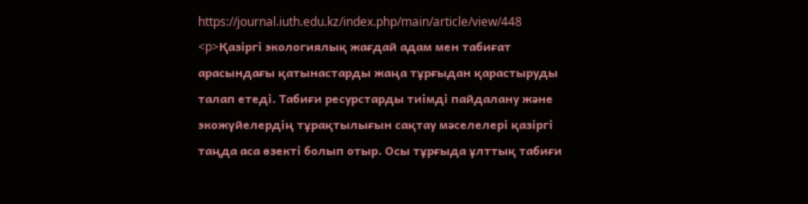https://journal.iuth.edu.kz/index.php/main/article/view/448 <p>Қазіргі экологиялық жағдай адам мен табиғат арасындағы қатынастарды жаңа тұрғыдан қарастыруды талап етеді. Табиғи ресурстарды тиімді пайдалану және экожүйелердің тұрақтылығын сақтау мәселелері қазіргі таңда аса өзекті болып отыр. Осы тұрғыда ұлттық табиғи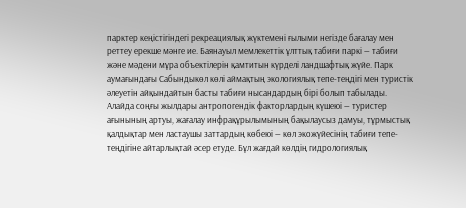парктер кеңістігіндегі рекреациялық жүктемені ғылыми негізде бағалау мен реттеу ерекше мәнге ие. Баянауыл мемлекеттік ұлттық табиғи паркі — табиғи және мәдени мұра объектілерін қамтитын күрделі ландшафтық жүйе. Парк аумағындағы Сабындыкөл көлі аймақтың экологиялық тепе-теңдігі мен туристік әлеуетін айқындайтын басты табиғи нысандардың бірі болып табылады. Алайда соңғы жылдары антропогендік факторлардың күшеюі — туристер ағынының артуы, жағалау инфрақұрылымының бақылаусыз дамуы, тұрмыстық қалдықтар мен ластаушы заттардың көбеюі — көл экожүйесінің табиғи тепе-теңдігіне айтарлықтай әсер етуде. Бұл жағдай көлдің гидрологиялық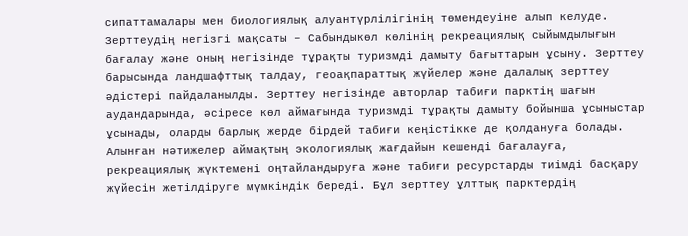сипаттамалары мен биологиялық алуантүрлілігінің төмендеуіне алып келуде. Зерттеудің негізгі мақсаты – Сабындыкөл көлінің рекреациялық сыйымдылығын бағалау және оның негізінде тұрақты туризмді дамыту бағыттарын ұсыну. Зерттеу барысында ландшафттық талдау, геоақпараттық жүйелер және далалық зерттеу әдістері пайдаланылды. Зерттеу негізінде авторлар табиғи парктің шағын аудандарында, әсіресе көл аймағында туризмді тұрақты дамыту бойынша ұсыныстар ұсынады, оларды барлық жерде бірдей табиғи кеңістікке де қолдануға болады. Алынған нәтижелер аймақтың экологиялық жағдайын кешенді бағалауға, рекреациялық жүктемені оңтайландыруға және табиғи ресурстарды тиімді басқару жүйесін жетілдіруге мүмкіндік береді. Бұл зерттеу ұлттық парктердің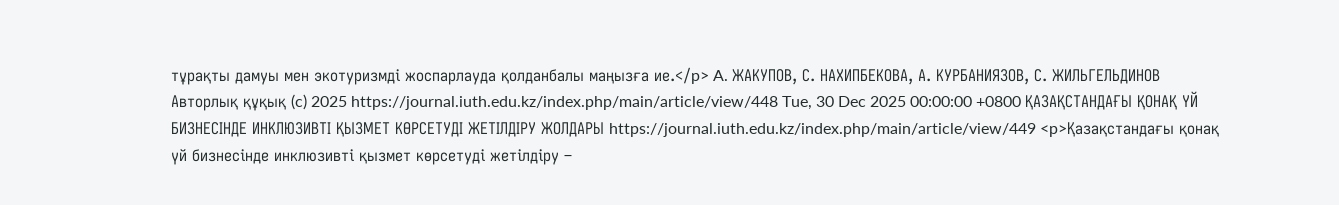тұрақты дамуы мен экотуризмді жоспарлауда қолданбалы маңызға ие.</p> A. ЖАКУПОВ, С. НАХИПБЕКОВА, А. КУРБАНИЯЗОВ, С. ЖИЛЬГЕЛЬДИНОВ Авторлық құқық (c) 2025 https://journal.iuth.edu.kz/index.php/main/article/view/448 Tue, 30 Dec 2025 00:00:00 +0800 ҚАЗАҚСТАНДАҒЫ ҚОНАҚ ҮЙ БИЗНЕСІНДЕ ИНКЛЮЗИВТІ ҚЫЗМЕТ КӨРСЕТУДІ ЖЕТІЛДІРУ ЖОЛДАРЫ https://journal.iuth.edu.kz/index.php/main/article/view/449 <p>Қазақстандағы қонақ үй бизнесінде инклюзивті қызмет көрсетуді жетілдіру –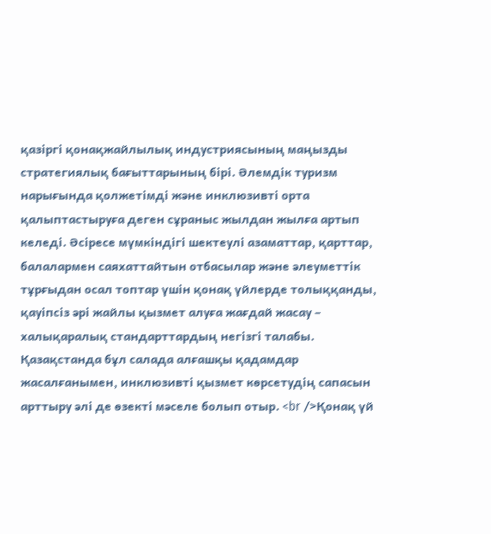қазіргі қонақжайлылық индустриясының маңызды стратегиялық бағыттарының бірі. Әлемдік туризм нарығында қолжетімді және инклюзивті орта қалыптастыруға деген сұраныс жылдан жылға артып келеді. Әсіресе мүмкіндігі шектеулі азаматтар, қарттар, балалармен саяхаттайтын отбасылар және әлеуметтік тұрғыдан осал топтар үшін қонақ үйлерде толыққанды, қауіпсіз әрі жайлы қызмет алуға жағдай жасау – халықаралық стандарттардың негізгі талабы. Қазақстанда бұл салада алғашқы қадамдар жасалғанымен, инклюзивті қызмет көрсетудің сапасын арттыру әлі де өзекті мәселе болып отыр. <br />Қонақ үй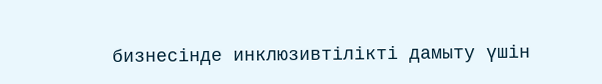бизнесінде инклюзивтілікті дамыту үшін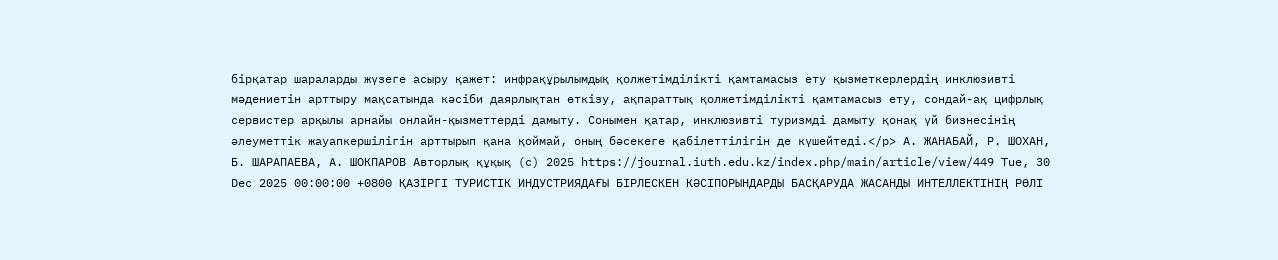бірқатар шараларды жүзеге асыру қажет: инфрақұрылымдық қолжетімділікті қамтамасыз ету қызметкерлердің инклюзивті мәдениетін арттыру мақсатында кәсіби даярлықтан өткізу, ақпараттық қолжетімділікті қамтамасыз ету, сондай-ақ цифрлық сервистер арқылы арнайы онлайн-қызметтерді дамыту. Сонымен қатар, инклюзивті туризмді дамыту қонақ үй бизнесінің әлеуметтік жауапкершілігін арттырып қана қоймай, оның бәсекеге қабілеттілігін де күшейтеді.</p> А. ЖАНАБАЙ, Р. ШОХАН, Б. ШАРАПАЕВА, А. ШОКПАРОВ Авторлық құқық (c) 2025 https://journal.iuth.edu.kz/index.php/main/article/view/449 Tue, 30 Dec 2025 00:00:00 +0800 ҚАЗІРГІ ТУРИСТІК ИНДУСТРИЯДАҒЫ БІРЛЕСКЕН КӘСІПОРЫНДАРДЫ БАСҚАРУДА ЖАСАНДЫ ИНТЕЛЛЕКТІНІҢ РӨЛІ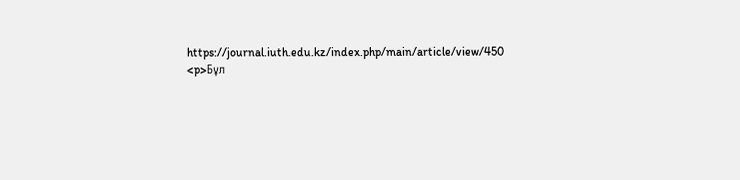https://journal.iuth.edu.kz/index.php/main/article/view/450 <p>Бұл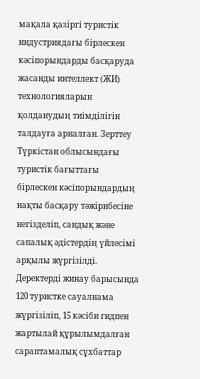мақала қазіргі туристік индустриядағы бірлескен кәсіпорындарды басқаруда жасанды интеллект (ЖИ) технологияларын қолданудың тиімділігін талдауға арналған. Зерттеу Түркістан облысындағы туристік бағыттағы бірлескен кәсіпорындардың нақты басқару тәжірибесіне негізделіп, сандық және сапалық әдістердің үйлесімі арқылы жүргізілді. Деректерді жинау барысында 120 туристке сауалнама жүргізіліп, 15 кәсіби гидпен жартылай құрылымдалған сараптамалық сұхбаттар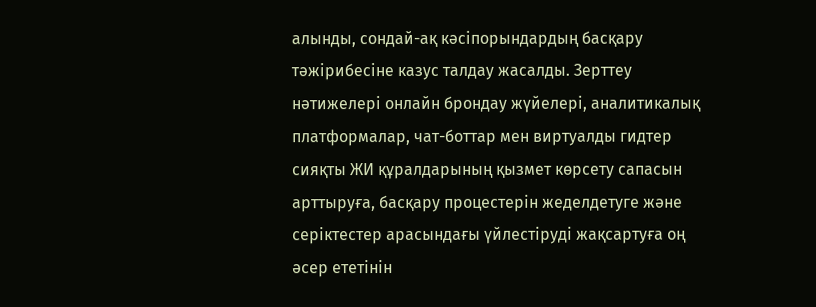алынды, сондай-ақ кәсіпорындардың басқару тәжірибесіне казус талдау жасалды. Зерттеу нәтижелері онлайн брондау жүйелері, аналитикалық платформалар, чат-боттар мен виртуалды гидтер сияқты ЖИ құралдарының қызмет көрсету сапасын арттыруға, басқару процестерін жеделдетуге және серіктестер арасындағы үйлестіруді жақсартуға оң әсер ететінін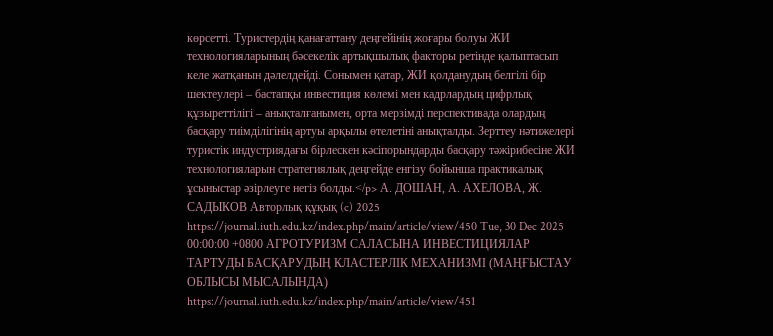көрсетті. Туристердің қанағаттану деңгейінің жоғары болуы ЖИ технологияларының бәсекелік артықшылық факторы ретінде қалыптасып келе жатқанын дәлелдейді. Сонымен қатар, ЖИ қолданудың белгілі бір шектеулері – бастапқы инвестиция көлемі мен кадрлардың цифрлық құзыреттілігі – анықталғанымен, орта мерзімді перспективада олардың басқару тиімділігінің артуы арқылы өтелетіні анықталды. Зерттеу нәтижелері туристік индустриядағы бірлескен кәсіпорындарды басқару тәжірибесіне ЖИ технологияларын стратегиялық деңгейде енгізу бойынша практикалық ұсыныстар әзірлеуге негіз болды.</p> А. ДОШАН, А. АХЕЛОВА, Ж. САДЫКОВ Авторлық құқық (c) 2025 https://journal.iuth.edu.kz/index.php/main/article/view/450 Tue, 30 Dec 2025 00:00:00 +0800 АГРОТУРИЗМ САЛАСЫНА ИНВЕСТИЦИЯЛАР ТАРТУДЫ БАСҚАРУДЫҢ КЛАСТЕРЛІК МЕХАНИЗМІ (МАҢҒЫСТАУ ОБЛЫСЫ МЫСАЛЫНДА) https://journal.iuth.edu.kz/index.php/main/article/view/451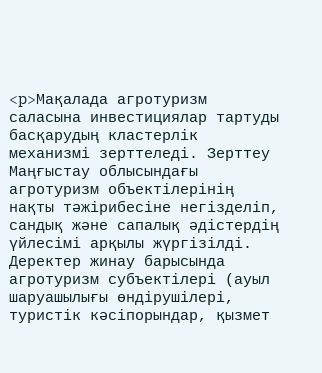<p>Мақалада агротуризм саласына инвестициялар тартуды басқарудың кластерлік механизмі зерттеледі. Зерттеу Маңғыстау облысындағы агротуризм объектілерінің нақты тәжірибесіне негізделіп, сандық және сапалық әдістердің үйлесімі арқылы жүргізілді. Деректер жинау барысында агротуризм субъектілері (ауыл шаруашылығы өндірушілері, туристік кәсіпорындар, қызмет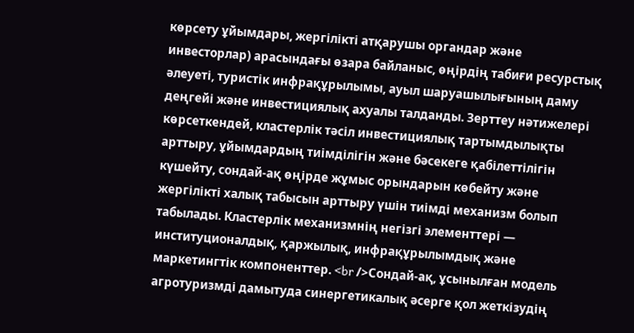көрсету ұйымдары, жергілікті атқарушы органдар және инвесторлар) арасындағы өзара байланыс, өңірдің табиғи ресурстық әлеуеті, туристік инфрақұрылымы, ауыл шаруашылығының даму деңгейі және инвестициялық ахуалы талданды. Зерттеу нәтижелері көрсеткендей, кластерлік тәсіл инвестициялық тартымдылықты арттыру, ұйымдардың тиімділігін және бәсекеге қабілеттілігін күшейту, сондай-ақ өңірде жұмыс орындарын көбейту және жергілікті халық табысын арттыру үшін тиімді механизм болып табылады. Кластерлік механизмнің негізгі элементтері — институционалдық, қаржылық, инфрақұрылымдық және маркетингтік компоненттер. <br />Сондай-ақ, ұсынылған модель агротуризмді дамытуда синергетикалық әсерге қол жеткізудің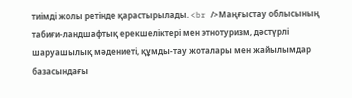тиімді жолы ретінде қарастырылады. <br />Маңғыстау облысының табиғи-ландшафтық ерекшеліктері мен этнотуризм, дәстүрлі шаруашылық мәдениеті, құмды-тау жоталары мен жайылымдар базасындағы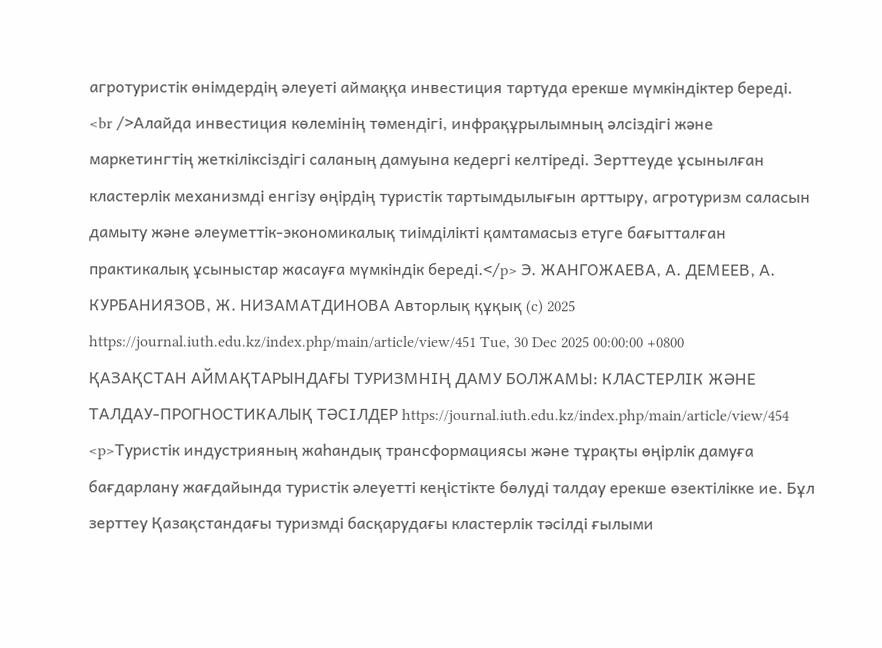агротуристік өнімдердің әлеуеті аймаққа инвестиция тартуда ерекше мүмкіндіктер береді. <br />Алайда инвестиция көлемінің төмендігі, инфрақұрылымның әлсіздігі және маркетингтің жеткіліксіздігі саланың дамуына кедергі келтіреді. Зерттеуде ұсынылған кластерлік механизмді енгізу өңірдің туристік тартымдылығын арттыру, агротуризм саласын дамыту және әлеуметтік-экономикалық тиімділікті қамтамасыз етуге бағытталған практикалық ұсыныстар жасауға мүмкіндік береді.</p> Э. ЖАНГОЖАЕВА, А. ДЕМЕЕВ, А. КУРБАНИЯЗОВ, Ж. НИЗАМАТДИНОВА Авторлық құқық (c) 2025 https://journal.iuth.edu.kz/index.php/main/article/view/451 Tue, 30 Dec 2025 00:00:00 +0800 ҚАЗАҚСТАН АЙМАҚТАРЫНДАҒЫ ТУРИЗМНІҢ ДАМУ БОЛЖАМЫ: КЛАСТЕРЛІК ЖӘНЕ ТАЛДАУ-ПРОГНОСТИКАЛЫҚ ТӘСІЛДЕР https://journal.iuth.edu.kz/index.php/main/article/view/454 <p>Туристік индустрияның жаһандық трансформациясы және тұрақты өңірлік дамуға бағдарлану жағдайында туристік әлеуетті кеңістікте бөлуді талдау ерекше өзектілікке ие. Бұл зерттеу Қазақстандағы туризмді басқарудағы кластерлік тәсілді ғылыми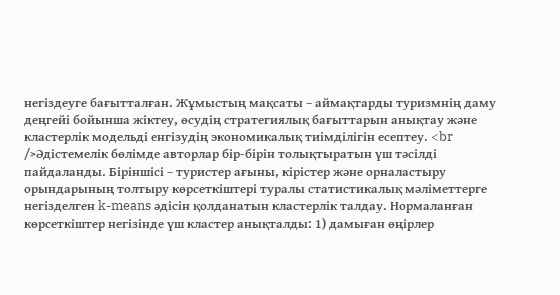негіздеуге бағытталған. Жұмыстың мақсаты – аймақтарды туризмнің даму деңгейі бойынша жіктеу, өсудің стратегиялық бағыттарын анықтау және кластерлік модельді енгізудің экономикалық тиімділігін есептеу. <br />Әдістемелік бөлімде авторлар бір-бірін толықтыратын үш тәсілді пайдаланды. Біріншісі – туристер ағыны, кірістер және орналастыру орындарының толтыру көрсеткіштері туралы статистикалық мәліметтерге негізделген k-means әдісін қолданатын кластерлік талдау. Нормаланған көрсеткіштер негізінде үш кластер анықталды: 1) дамыған өңірлер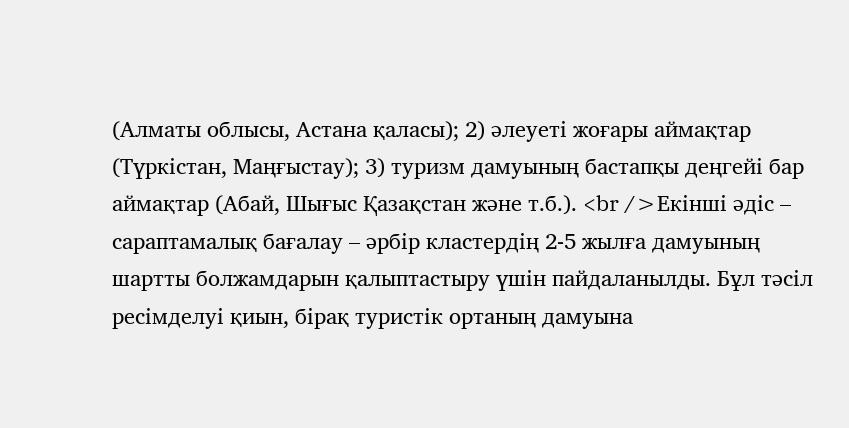(Алматы облысы, Астана қаласы); 2) әлеуеті жоғары аймақтар (Түркістан, Маңғыстау); 3) туризм дамуының бастапқы деңгейі бар аймақтар (Абай, Шығыс Қазақстан және т.б.). <br />Екінші әдіс – сараптамалық бағалау – әрбір кластердің 2-5 жылға дамуының шартты болжамдарын қалыптастыру үшін пайдаланылды. Бұл тәсіл ресімделуі қиын, бірақ туристік ортаның дамуына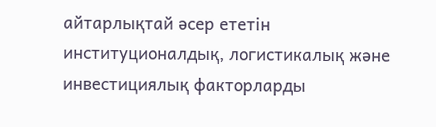айтарлықтай әсер ететін институционалдық, логистикалық және инвестициялық факторларды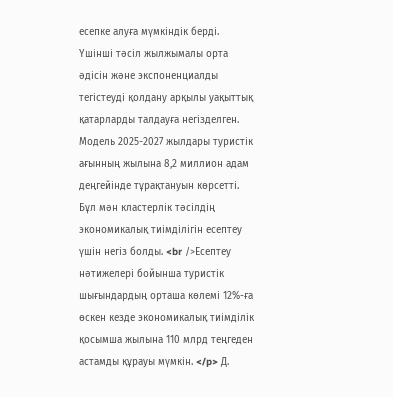есепке алуға мүмкіндік берді. Үшінші тәсіл жылжымалы орта әдісін және экспоненциалды тегістеуді қолдану арқылы уақыттық қатарларды талдауға негізделген. Модель 2025-2027 жылдары туристік ағынның жылына 8,2 миллион адам деңгейінде тұрақтануын көрсетті. Бұл мән кластерлік тәсілдің экономикалық тиімділігін есептеу үшін негіз болды. <br />Есептеу нәтижелері бойынша туристік шығындардың орташа көлемі 12%-ға өскен кезде экономикалық тиімділік қосымша жылына 110 млрд теңгеден астамды құрауы мүмкін. </p> Д.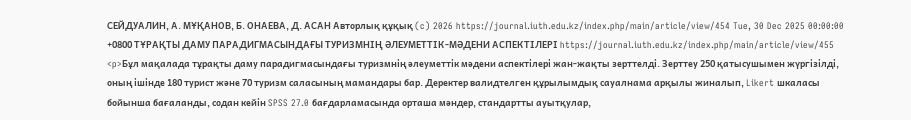СЕЙДУАЛИН, А. МҰҚАНОВ, Б. ОНАЕВА, Д. АСАН Авторлық құқық (c) 2026 https://journal.iuth.edu.kz/index.php/main/article/view/454 Tue, 30 Dec 2025 00:00:00 +0800 ТҰРАҚТЫ ДАМУ ПАРАДИГМАСЫНДАҒЫ ТУРИЗМНІҢ ӘЛЕУМЕТТІК-МӘДЕНИ АСПЕКТІЛЕРІ https://journal.iuth.edu.kz/index.php/main/article/view/455 <p>Бұл мақалада тұрақты даму парадигмасындағы туризмнің әлеуметтік мәдени аспектілері жан-жақты зерттелді. Зерттеу 250 қатысушымен жүргізілді, оның ішінде 180 турист және 70 туризм саласының мамандары бар. Деректер валидтелген құрылымдық сауалнама арқылы жиналып, Likert шкаласы бойынша бағаланды, содан кейін SPSS 27.0 бағдарламасында орташа мәндер, стандартты ауытқулар,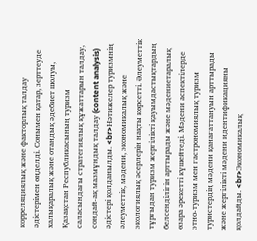корреляциялық және факторлық талдау әдістерімен өңделді. Сонымен қатар, зерттеуде халықаралық және отандық әдебиет шолуы, Қазақстан Республикасының туризм саласындағы стратегиялық құжаттарын талдау, сондай-ақ мазмұндық талдау (content analysis) әдістері қолданылды. <br>Нәтижелер туризмнің әлеуметтік, мәдени, экономикалық және экологиялық әсерлерін нақты көрсетті. Әлеуметтік тұрғыдан туризм жергілікті қауымдастықтардың белсенділігін арттырады және мәдениетаралық өзара әрекетті күшейтеді. Мәдени аспектілерде этно-туризм мен гастрономиялық туризм туристердің мәдени қанағаттануын арттырады және жергілікті мәдени идентификацияны қолдайды. <br>Экономикалық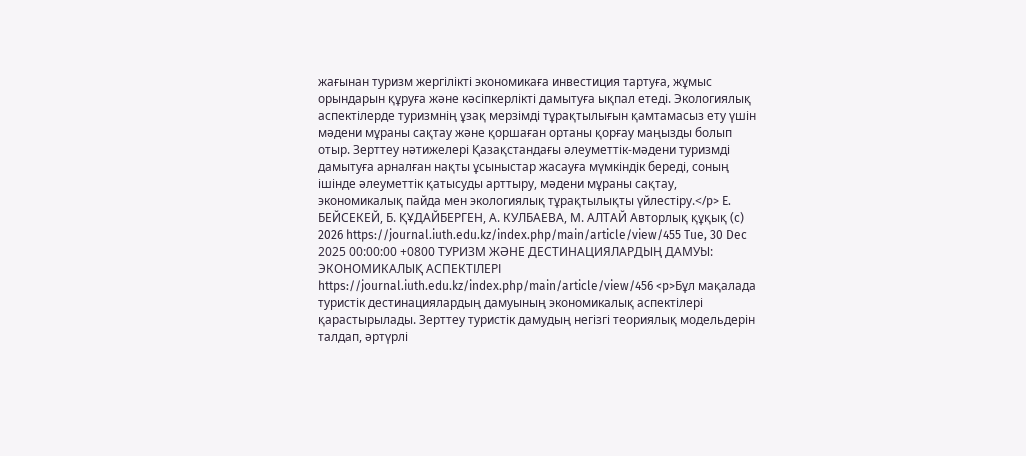жағынан туризм жергілікті экономикаға инвестиция тартуға, жұмыс орындарын құруға және кәсіпкерлікті дамытуға ықпал етеді. Экологиялық аспектілерде туризмнің ұзақ мерзімді тұрақтылығын қамтамасыз ету үшін мәдени мұраны сақтау және қоршаған ортаны қорғау маңызды болып отыр. Зерттеу нәтижелері Қазақстандағы әлеуметтік-мәдени туризмді дамытуға арналған нақты ұсыныстар жасауға мүмкіндік береді, соның ішінде әлеуметтік қатысуды арттыру, мәдени мұраны сақтау, экономикалық пайда мен экологиялық тұрақтылықты үйлестіру.</p> E. БЕЙСЕКЕЙ, Б. ҚҰДАЙБЕРГЕН, А. КУЛБАЕВА, М. АЛТАЙ Авторлық құқық (c) 2026 https://journal.iuth.edu.kz/index.php/main/article/view/455 Tue, 30 Dec 2025 00:00:00 +0800 ТУРИЗМ ЖӘНЕ ДЕСТИНАЦИЯЛАРДЫҢ ДАМУЫ: ЭКОНОМИКАЛЫҚ АСПЕКТІЛЕРІ https://journal.iuth.edu.kz/index.php/main/article/view/456 <p>Бұл мақалада туристік дестинациялардың дамуының экономикалық аспектілері қарастырылады. Зерттеу туристік дамудың негізгі теориялық модельдерін талдап, әртүрлі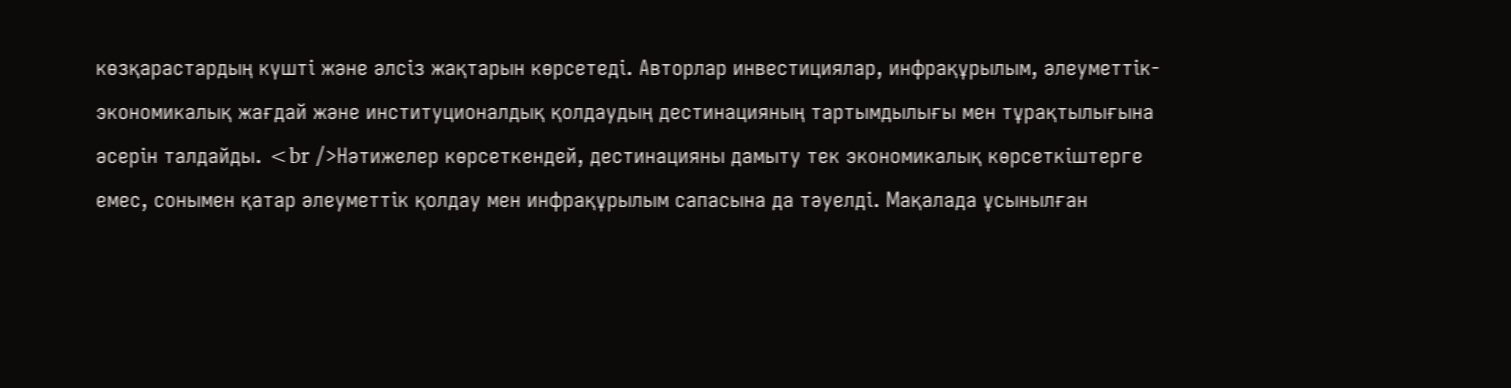көзқарастардың күшті және әлсіз жақтарын көрсетеді. Авторлар инвестициялар, инфрақұрылым, әлеуметтік-экономикалық жағдай және институционалдық қолдаудың дестинацияның тартымдылығы мен тұрақтылығына әсерін талдайды. <br />Нәтижелер көрсеткендей, дестинацияны дамыту тек экономикалық көрсеткіштерге емес, сонымен қатар әлеуметтік қолдау мен инфрақұрылым сапасына да тәуелді. Мақалада ұсынылған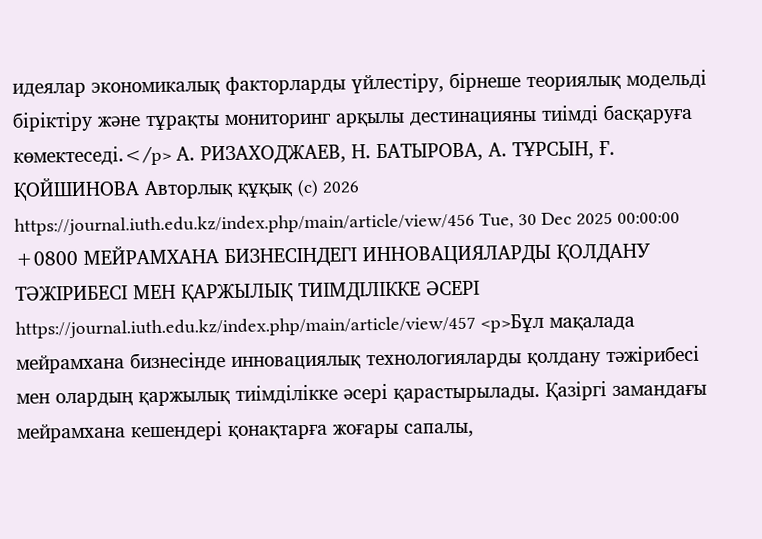идеялар экономикалық факторларды үйлестіру, бірнеше теориялық модельді біріктіру және тұрақты мониторинг арқылы дестинацияны тиімді басқаруға көмектеседі.</p> А. РИЗАХОДЖАЕВ, Н. БАТЫРОВА, А. ТҰРСЫН, Ғ. ҚОЙШИНОВА Авторлық құқық (c) 2026 https://journal.iuth.edu.kz/index.php/main/article/view/456 Tue, 30 Dec 2025 00:00:00 +0800 МЕЙРАМХАНА БИЗНЕСІНДЕГІ ИННОВАЦИЯЛАРДЫ ҚОЛДАНУ ТӘЖІРИБЕСІ МЕН ҚАРЖЫЛЫҚ ТИІМДІЛІККЕ ӘСЕРІ https://journal.iuth.edu.kz/index.php/main/article/view/457 <p>Бұл мақалада мейрамхана бизнесінде инновациялық технологияларды қолдану тәжірибесі мен олардың қаржылық тиімділікке әсері қарастырылады. Қазіргі замандағы мейрамхана кешендері қонақтарға жоғары сапалы,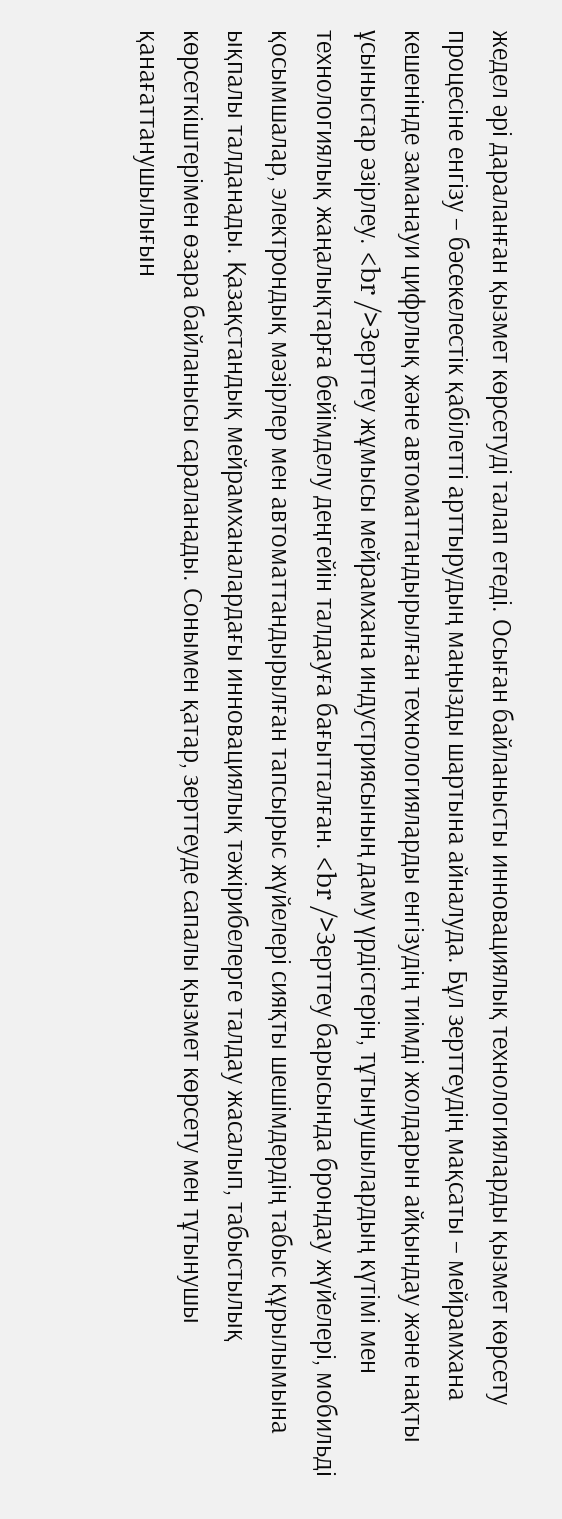жедел әрі дараланған қызмет көрсетуді талап етеді. Осыған байланысты инновациялық технологияларды қызмет көрсету процесіне енгізу – бәсекелестік қабілетті арттырудың маңызды шартына айналуда. Бұл зерттеудің мақсаты – мейрамхана кешенінде заманауи цифрлық және автоматтандырылған технологияларды енгізудің тиімді жолдарын айқындау және нақты ұсыныстар әзірлеу. <br />Зерттеу жұмысы мейрамхана индустриясының даму үрдістерін, тұтынушылардың күтімі мен технологиялық жаңалықтарға бейімделу деңгейін талдауға бағытталған. <br />Зерттеу барысында брондау жүйелері, мобильді қосымшалар, электрондық мәзірлер мен автоматтандырылған тапсырыс жүйелері сияқты шешімдердің табыс құрылымына ықпалы талданады. Қазақстандық мейрамханалардағы инновациялық тәжірибелерге талдау жасалып, табыстылық көрсеткіштерімен өзара байланысы сараланады. Сонымен қатар, зерттеуде сапалы қызмет көрсету мен тұтынушы қанағаттанушылығын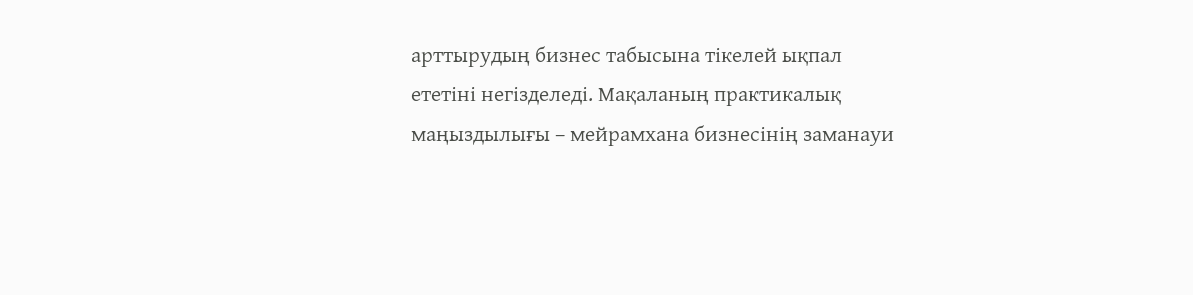арттырудың бизнес табысына тікелей ықпал ететіні негізделеді. Мақаланың практикалық маңыздылығы – мейрамхана бизнесінің заманауи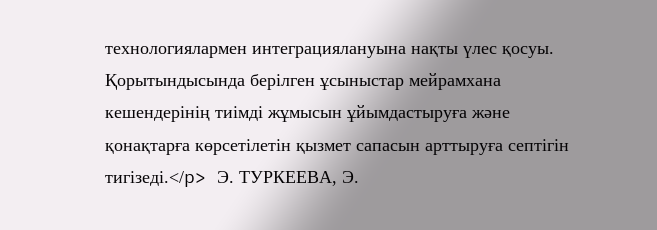технологиялармен интеграциялануына нақты үлес қосуы. Қорытындысында берілген ұсыныстар мейрамхана кешендерінің тиімді жұмысын ұйымдастыруға және қонақтарға көрсетілетін қызмет сапасын арттыруға септігін тигізеді.</p> Э. ТУРКЕЕВА, Э.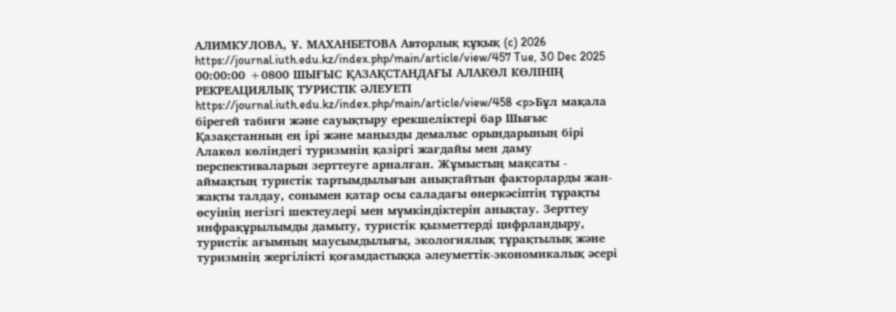АЛИМКУЛОВА, Ұ. МАХАНБЕТОВА Авторлық құқық (c) 2026 https://journal.iuth.edu.kz/index.php/main/article/view/457 Tue, 30 Dec 2025 00:00:00 +0800 ШЫҒЫС ҚАЗАҚСТАНДАҒЫ АЛАКӨЛ КӨЛІНІҢ РЕКРЕАЦИЯЛЫҚ ТУРИСТІК ӘЛЕУЕТІ https://journal.iuth.edu.kz/index.php/main/article/view/458 <p>Бұл мақала бірегей табиғи және сауықтыру ерекшеліктері бар Шығыс Қазақстанның ең ірі және маңызды демалыс орындарының бірі Алакөл көліндегі туризмнің қазіргі жағдайы мен даму перспективаларын зерттеуге арналған. Жұмыстың мақсаты - аймақтың туристік тартымдылығын анықтайтын факторларды жан-жақты талдау, сонымен қатар осы саладағы өнеркәсіптің тұрақты өсуінің негізгі шектеулері мен мүмкіндіктерін анықтау. Зерттеу инфрақұрылымды дамыту, туристік қызметтерді цифрландыру, туристік ағымның маусымдылығы, экологиялық тұрақтылық және туризмнің жергілікті қоғамдастыққа әлеуметтік-экономикалық әсері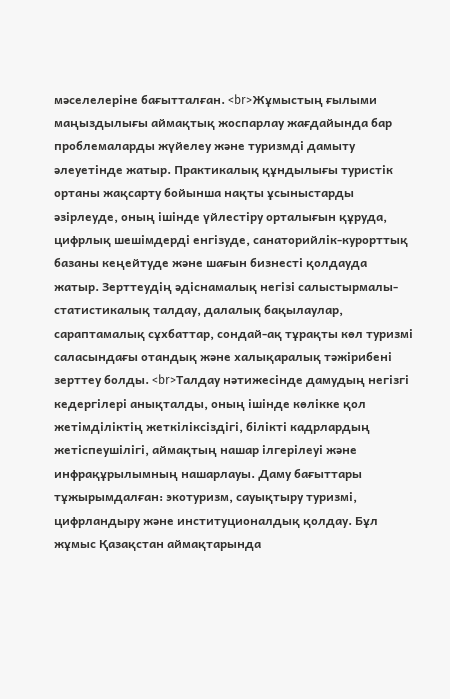мәселелеріне бағытталған. <br>Жұмыстың ғылыми маңыздылығы аймақтық жоспарлау жағдайында бар проблемаларды жүйелеу және туризмді дамыту әлеуетінде жатыр. Практикалық құндылығы туристік ортаны жақсарту бойынша нақты ұсыныстарды әзірлеуде, оның ішінде үйлестіру орталығын құруда, цифрлық шешімдерді енгізуде, санаторийлік-курорттық базаны кеңейтуде және шағын бизнесті қолдауда жатыр. Зерттеудің әдіснамалық негізі салыстырмалы-статистикалық талдау, далалық бақылаулар, сараптамалық сұхбаттар, сондай-ақ тұрақты көл туризмі саласындағы отандық және халықаралық тәжірибені зерттеу болды. <br>Талдау нәтижесінде дамудың негізгі кедергілері анықталды, оның ішінде көлікке қол жетімділіктің жеткіліксіздігі, білікті кадрлардың жетіспеушілігі, аймақтың нашар ілгерілеуі және инфрақұрылымның нашарлауы. Даму бағыттары тұжырымдалған: экотуризм, сауықтыру туризмі, цифрландыру және институционалдық қолдау. Бұл жұмыс Қазақстан аймақтарында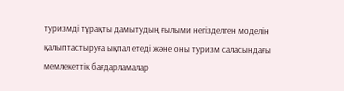туризмді тұрақты дамытудың ғылыми негізделген моделін қалыптастыруға ықпал етеді және оны туризм саласындағы мемлекеттік бағдарламалар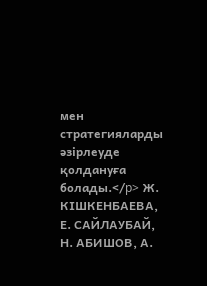мен стратегияларды әзірлеуде қолдануға болады.</p> Ж. КІШКЕНБАЕВА, Е. САЙЛАУБАЙ, Н. АБИШОВ, А.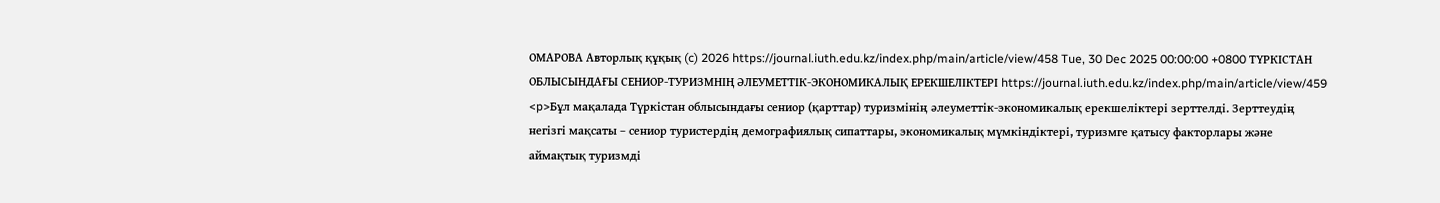ОМАРОВА Авторлық құқық (c) 2026 https://journal.iuth.edu.kz/index.php/main/article/view/458 Tue, 30 Dec 2025 00:00:00 +0800 ТҮРКІСТАН ОБЛЫСЫНДАҒЫ СЕНИОР-ТУРИЗМНІҢ ӘЛЕУМЕТТІК-ЭКОНОМИКАЛЫҚ ЕРЕКШЕЛІКТЕРІ https://journal.iuth.edu.kz/index.php/main/article/view/459 <p>Бұл мақалада Түркістан облысындағы сениор (қарттар) туризмінің әлеуметтік-экономикалық ерекшеліктері зерттелді. Зерттеудің негізгі мақсаты – сениор туристердің демографиялық сипаттары, экономикалық мүмкіндіктері, туризмге қатысу факторлары және аймақтық туризмді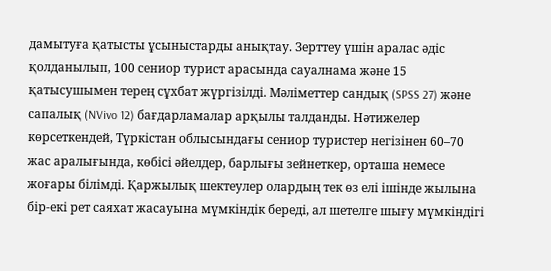дамытуға қатысты ұсыныстарды анықтау. Зерттеу үшін аралас әдіс қолданылып, 100 сениор турист арасында сауалнама және 15 қатысушымен терең сұхбат жүргізілді. Мәліметтер сандық (SPSS 27) және сапалық (NVivo 12) бағдарламалар арқылы талданды. Нәтижелер көрсеткендей, Түркістан облысындағы сениор туристер негізінен 60–70 жас аралығында, көбісі әйелдер, барлығы зейнеткер, орташа немесе жоғары білімді. Қаржылық шектеулер олардың тек өз елі ішінде жылына бір-екі рет саяхат жасауына мүмкіндік береді, ал шетелге шығу мүмкіндігі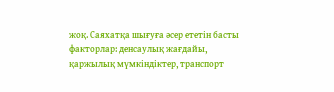жоқ. Саяхатқа шығуға әсер ететін басты факторлар: денсаулық жағдайы, қаржылық мүмкіндіктер, транспорт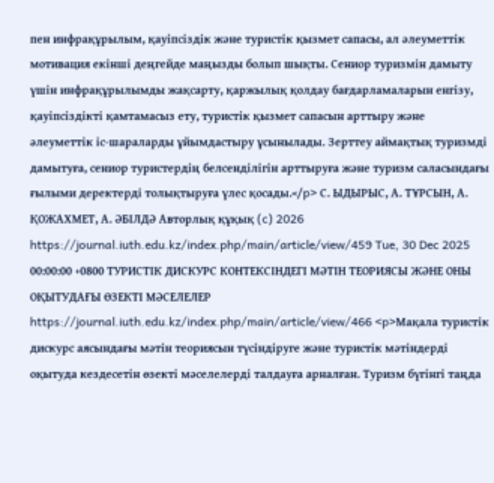пен инфрақұрылым, қауіпсіздік және туристік қызмет сапасы, ал әлеуметтік мотивация екінші деңгейде маңызды болып шықты. Сениор туризмін дамыту үшін инфрақұрылымды жақсарту, қаржылық қолдау бағдарламаларын енгізу, қауіпсіздікті қамтамасыз ету, туристік қызмет сапасын арттыру және әлеуметтік іс-шараларды ұйымдастыру ұсынылады. Зерттеу аймақтық туризмді дамытуға, сениор туристердің белсенділігін арттыруға және туризм саласындағы ғылыми деректерді толықтыруға үлес қосады.</p> С. ЫДЫРЫС, А. ТҰРСЫН, А. ҚОЖАХМЕТ, А. ӘБІЛДӘ Авторлық құқық (c) 2026 https://journal.iuth.edu.kz/index.php/main/article/view/459 Tue, 30 Dec 2025 00:00:00 +0800 ТУРИСТІК ДИСКУРС КОНТЕКСІНДЕГІ МӘТІН ТЕОРИЯСЫ ЖӘНЕ ОНЫ ОҚЫТУДАҒЫ ӨЗЕКТІ МӘСЕЛЕЛЕР https://journal.iuth.edu.kz/index.php/main/article/view/466 <p>Мақала туристік дискурс аясындағы мәтін теориясын түсіндіруге және туристік мәтіндерді оқытуда кездесетін өзекті мәселелерді талдауға арналған. Туризм бүгінгі таңда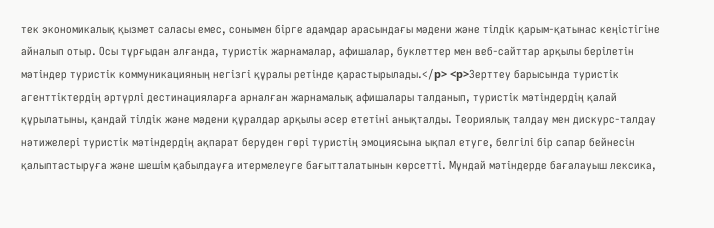тек экономикалық қызмет саласы емес, сонымен бірге адамдар арасындағы мәдени және тілдік қарым-қатынас кеңістігіне айналып отыр. Осы тұрғыдан алғанда, туристік жарнамалар, афишалар, буклеттер мен веб-сайттар арқылы берілетін мәтіндер туристік коммуникацияның негізгі құралы ретінде қарастырылады.</p> <p>Зерттеу барысында туристік агенттіктердің әртүрлі дестинацияларға арналған жарнамалық афишалары талданып, туристік мәтіндердің қалай құрылатыны, қандай тілдік және мәдени құралдар арқылы әсер ететіні анықталды. Теориялық талдау мен дискурс-талдау нәтижелері туристік мәтіндердің ақпарат беруден гөрі туристің эмоциясына ықпал етуге, белгілі бір сапар бейнесін қалыптастыруға және шешім қабылдауға итермелеуге бағытталатынын көрсетті. Мұндай мәтіндерде бағалауыш лексика,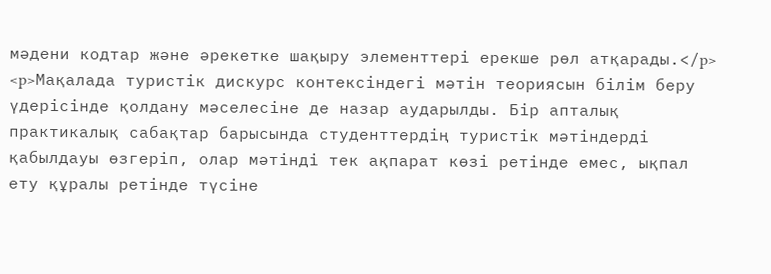мәдени кодтар және әрекетке шақыру элементтері ерекше рөл атқарады.</p> <p>Мақалада туристік дискурс контексіндегі мәтін теориясын білім беру үдерісінде қолдану мәселесіне де назар аударылды. Бір апталық практикалық сабақтар барысында студенттердің туристік мәтіндерді қабылдауы өзгеріп, олар мәтінді тек ақпарат көзі ретінде емес, ықпал ету құралы ретінде түсіне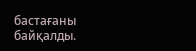бастағаны байқалды.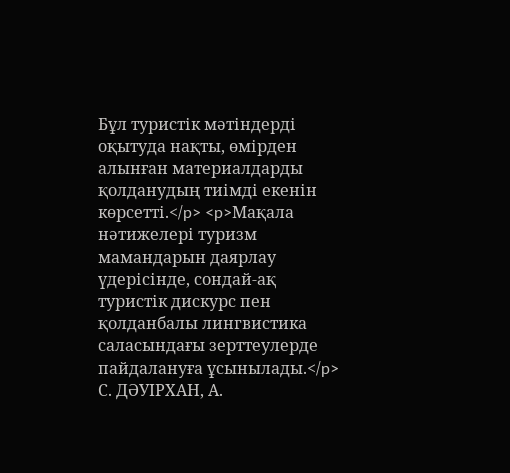Бұл туристік мәтіндерді оқытуда нақты, өмірден алынған материалдарды қолданудың тиімді екенін көрсетті.</p> <p>Мақала нәтижелері туризм мамандарын даярлау үдерісінде, сондай-ақ туристік дискурс пен қолданбалы лингвистика саласындағы зерттеулерде пайдалануға ұсынылады.</p> С. ДӘУІРХАН, А.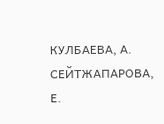КУЛБАЕВА, А. СЕЙТЖАПАРОВА, Е.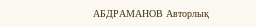АБДРАМАНОВ Авторлық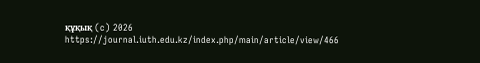құқық (c) 2026 https://journal.iuth.edu.kz/index.php/main/article/view/466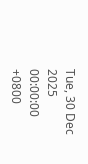Tue, 30 Dec 2025 00:00:00 +0800